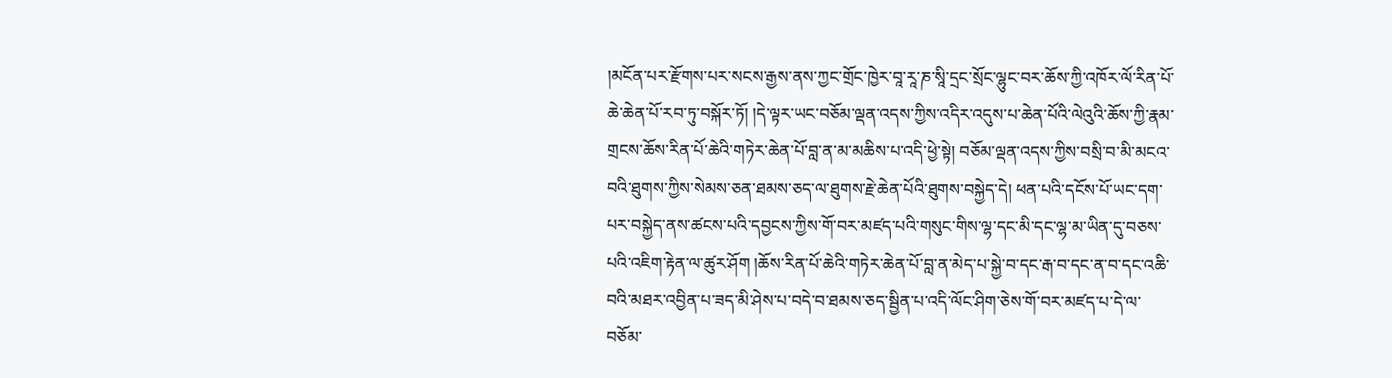།མངོན་པར་རྫོགས་པར་སངས་རྒྱས་ནས་ཀྱང་གྲོང་ཁྱེར་བཱ་རཱ་ཎ་སཱི་དྲང་སྲོང་ལྷུང་བར་ཆོས་ཀྱི་འཁོར་ལོ་རིན་པོ་ཆེ་ཆེན་པོ་རབ་ཏུ་བསྐོར་ཏོ། །དེ་ལྟར་ཡང་བཅོམ་ལྡན་འདས་ཀྱིས་འདིར་འདུས་པ་ཆེན་པོའི་ལེའུའི་ཆོས་ཀྱི་རྣམ་གྲངས་ཆོས་རིན་པོ་ཆེའི་གཏེར་ཆེན་པོ་བླ་ན་མ་མཆིས་པ་འདི་ཕྱེ་སྟེ། བཅོམ་ལྡན་འདས་ཀྱིས་བསྲི་བ་མི་མངའ་བའི་ཐུགས་ཀྱིས་སེམས་ཅན་ཐམས་ཅད་ལ་ཐུགས་རྗེ་ཆེན་པོའི་ཐུགས་བསྐྱེད་དེ། ཕན་པའི་དངོས་པོ་ཡང་དག་པར་བསྐྱེད་ནས་ཚངས་པའི་དབྱངས་ཀྱིས་གོ་བར་མཛད་པའི་གསུང་གིས་ལྷ་དང་མི་དང་ལྷ་མ་ཡིན་དུ་བཅས་པའི་འཇིག་རྟེན་ལ་ཚུར་ཤོག །ཆོས་རིན་པོ་ཆེའི་གཏེར་ཆེན་པོ་བླ་ན་མེད་པ་སྐྱེ་བ་དང་རྒ་བ་དང་ན་བ་དང་འཆི་བའི་མཐར་འབྱིན་པ་ཟད་མི་ཤེས་པ་བདེ་བ་ཐམས་ཅད་སྦྱིན་པ་འདི་ལོང་ཤིག་ཅེས་གོ་བར་མཛད་པ་དེ་ལ་བཅོམ་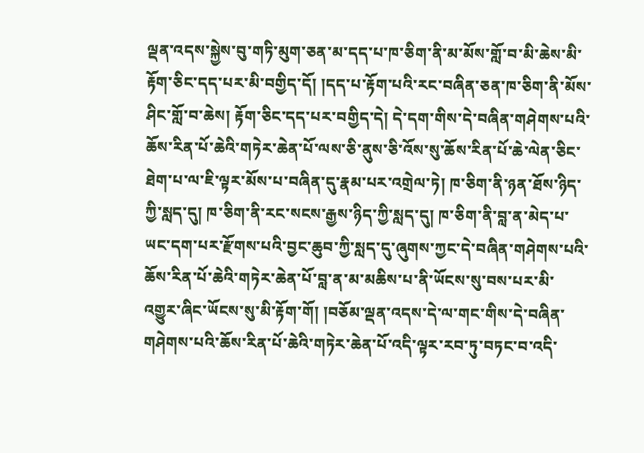ལྡན་འདས་སྐྱེས་བུ་གཏི་མུག་ཅན་མ་དད་པ་ཁ་ཅིག་ནི་མ་མོས་གློ་བ་མི་ཆེས་མི་རྟོག་ཅིང་དད་པར་མི་བགྱིད་དོ། །དད་པ་རྟོག་པའི་རང་བཞིན་ཅན་ཁ་ཅིག་ནི་མོས་ཤིང་གློ་བ་ཆེས། རྟོག་ཅིང་དད་པར་བགྱིད་དེ། དེ་དག་གིས་དེ་བཞིན་གཤེགས་པའི་ཆོས་རིན་པོ་ཆེའི་གཏེར་ཆེན་པོ་ལས་ཅི་ནུས་ཅི་འོས་སུ་ཆོས་རིན་པོ་ཆེ་ལེན་ཅིང་ཐེག་པ་ལ་ཇི་ལྟར་མོས་པ་བཞིན་དུ་རྣམ་པར་འགྲེལ་ཏེ། ཁ་ཅིག་ནི་ཉན་ཐོས་ཉིད་ཀྱི་སླད་དུ། ཁ་ཅིག་ནི་རང་སངས་རྒྱས་ཉིད་ཀྱི་སླད་དུ། ཁ་ཅིག་ནི་བླ་ན་མེད་པ་ཡང་དག་པར་རྫོགས་པའི་བྱང་ཆུབ་ཀྱི་སླད་དུ་ཞུགས་ཀྱང་དེ་བཞིན་གཤེགས་པའི་ཆོས་རིན་པོ་ཆེའི་གཏེར་ཆེན་པོ་བླ་ན་མ་མཆིས་པ་ནི་ཡོངས་སུ་བས་པར་མི་འགྱུར་ཞིང་ཡོངས་སུ་མི་རྟོག་གོ། །བཅོམ་ལྡན་འདས་དེ་ལ་གང་གིས་དེ་བཞིན་གཤེགས་པའི་ཆོས་རིན་པོ་ཆེའི་གཏེར་ཆེན་པོ་འདི་ལྟར་རབ་ཏུ་བཏང་བ་འདི་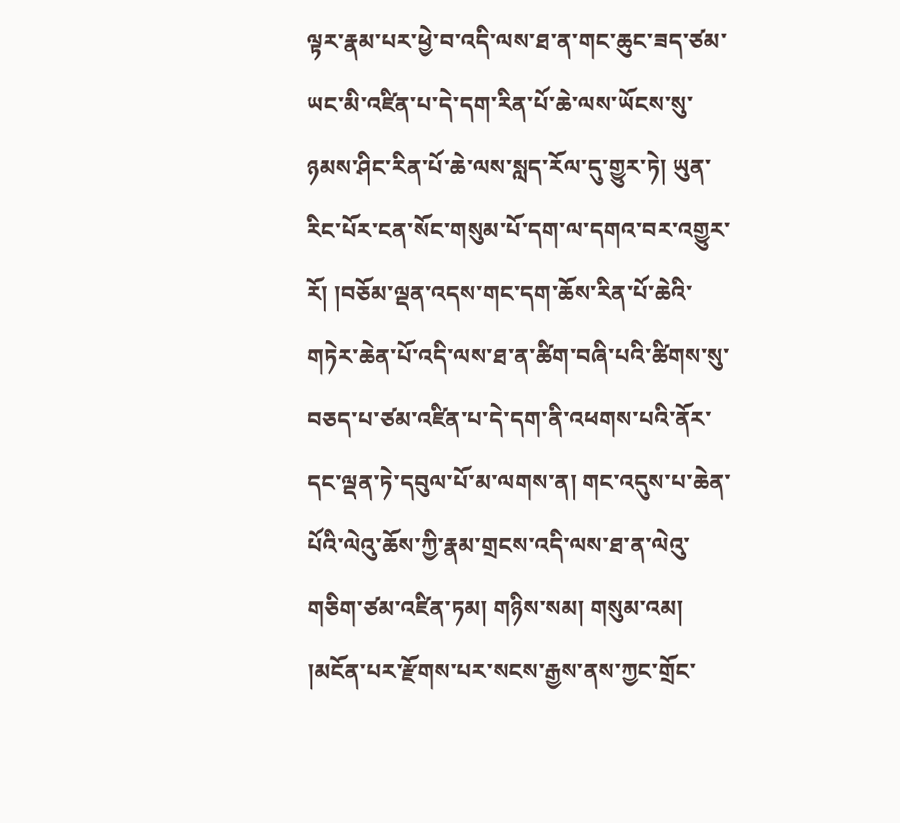ལྟར་རྣམ་པར་ཕྱེ་བ་འདི་ལས་ཐ་ན་གང་ཆུང་ཟད་ཙམ་ཡང་མི་འཛིན་པ་དེ་དག་རིན་པོ་ཆེ་ལས་ཡོངས་སུ་ཉམས་ཤིང་རིན་པོ་ཆེ་ལས་སླད་རོལ་དུ་གྱུར་ཏེ། ཡུན་རིང་པོར་ངན་སོང་གསུམ་པོ་དག་ལ་དགའ་བར་འགྱུར་རོ། །བཅོམ་ལྡན་འདས་གང་དག་ཆོས་རིན་པོ་ཆེའི་གཏེར་ཆེན་པོ་འདི་ལས་ཐ་ན་ཚིག་བཞི་པའི་ཚིགས་སུ་བཅད་པ་ཙམ་འཛིན་པ་དེ་དག་ནི་འཕགས་པའི་ནོར་དང་ལྡན་ཏེ་དབུལ་པོ་མ་ལགས་ན། གང་འདུས་པ་ཆེན་པོའི་ལེའུ་ཆོས་ཀྱི་རྣམ་གྲངས་འདི་ལས་ཐ་ན་ལེའུ་གཅིག་ཙམ་འཛིན་ཏམ། གཉིས་སམ། གསུམ་འམ།
།མངོན་པར་རྫོགས་པར་སངས་རྒྱས་ནས་ཀྱང་གྲོང་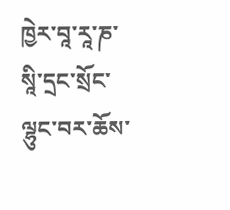ཁྱེར་བཱ་རཱ་ཎ་སཱི་དྲང་སྲོང་ལྷུང་བར་ཆོས་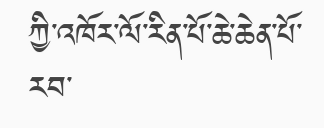ཀྱི་འཁོར་ལོ་རིན་པོ་ཆེ་ཆེན་པོ་རབ་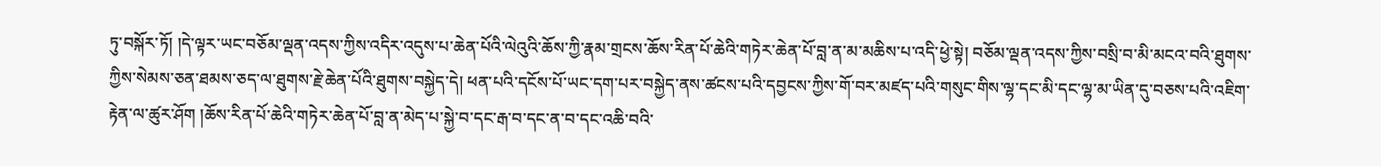ཏུ་བསྐོར་ཏོ། །དེ་ལྟར་ཡང་བཅོམ་ལྡན་འདས་ཀྱིས་འདིར་འདུས་པ་ཆེན་པོའི་ལེའུའི་ཆོས་ཀྱི་རྣམ་གྲངས་ཆོས་རིན་པོ་ཆེའི་གཏེར་ཆེན་པོ་བླ་ན་མ་མཆིས་པ་འདི་ཕྱེ་སྟེ། བཅོམ་ལྡན་འདས་ཀྱིས་བསྲི་བ་མི་མངའ་བའི་ཐུགས་ཀྱིས་སེམས་ཅན་ཐམས་ཅད་ལ་ཐུགས་རྗེ་ཆེན་པོའི་ཐུགས་བསྐྱེད་དེ། ཕན་པའི་དངོས་པོ་ཡང་དག་པར་བསྐྱེད་ནས་ཚངས་པའི་དབྱངས་ཀྱིས་གོ་བར་མཛད་པའི་གསུང་གིས་ལྷ་དང་མི་དང་ལྷ་མ་ཡིན་དུ་བཅས་པའི་འཇིག་རྟེན་ལ་ཚུར་ཤོག །ཆོས་རིན་པོ་ཆེའི་གཏེར་ཆེན་པོ་བླ་ན་མེད་པ་སྐྱེ་བ་དང་རྒ་བ་དང་ན་བ་དང་འཆི་བའི་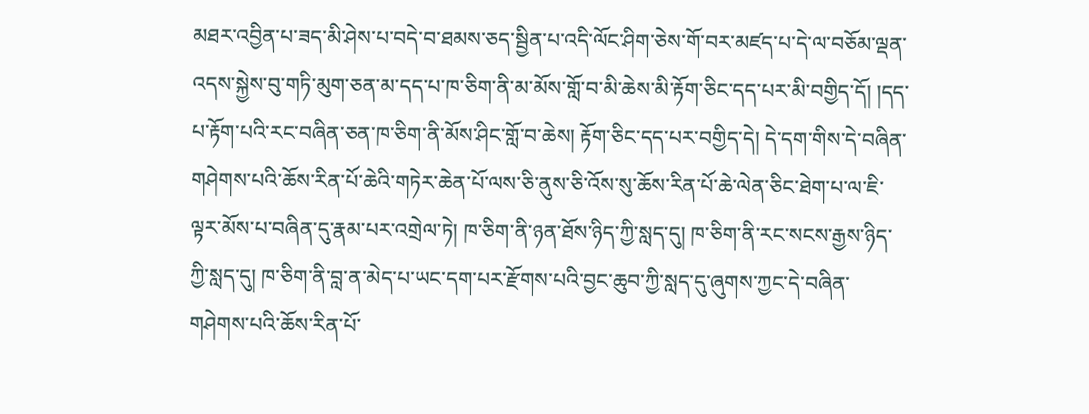མཐར་འབྱིན་པ་ཟད་མི་ཤེས་པ་བདེ་བ་ཐམས་ཅད་སྦྱིན་པ་འདི་ལོང་ཤིག་ཅེས་གོ་བར་མཛད་པ་དེ་ལ་བཅོམ་ལྡན་འདས་སྐྱེས་བུ་གཏི་མུག་ཅན་མ་དད་པ་ཁ་ཅིག་ནི་མ་མོས་གློ་བ་མི་ཆེས་མི་རྟོག་ཅིང་དད་པར་མི་བགྱིད་དོ། །དད་པ་རྟོག་པའི་རང་བཞིན་ཅན་ཁ་ཅིག་ནི་མོས་ཤིང་གློ་བ་ཆེས། རྟོག་ཅིང་དད་པར་བགྱིད་དེ། དེ་དག་གིས་དེ་བཞིན་གཤེགས་པའི་ཆོས་རིན་པོ་ཆེའི་གཏེར་ཆེན་པོ་ལས་ཅི་ནུས་ཅི་འོས་སུ་ཆོས་རིན་པོ་ཆེ་ལེན་ཅིང་ཐེག་པ་ལ་ཇི་ལྟར་མོས་པ་བཞིན་དུ་རྣམ་པར་འགྲེལ་ཏེ། ཁ་ཅིག་ནི་ཉན་ཐོས་ཉིད་ཀྱི་སླད་དུ། ཁ་ཅིག་ནི་རང་སངས་རྒྱས་ཉིད་ཀྱི་སླད་དུ། ཁ་ཅིག་ནི་བླ་ན་མེད་པ་ཡང་དག་པར་རྫོགས་པའི་བྱང་ཆུབ་ཀྱི་སླད་དུ་ཞུགས་ཀྱང་དེ་བཞིན་གཤེགས་པའི་ཆོས་རིན་པོ་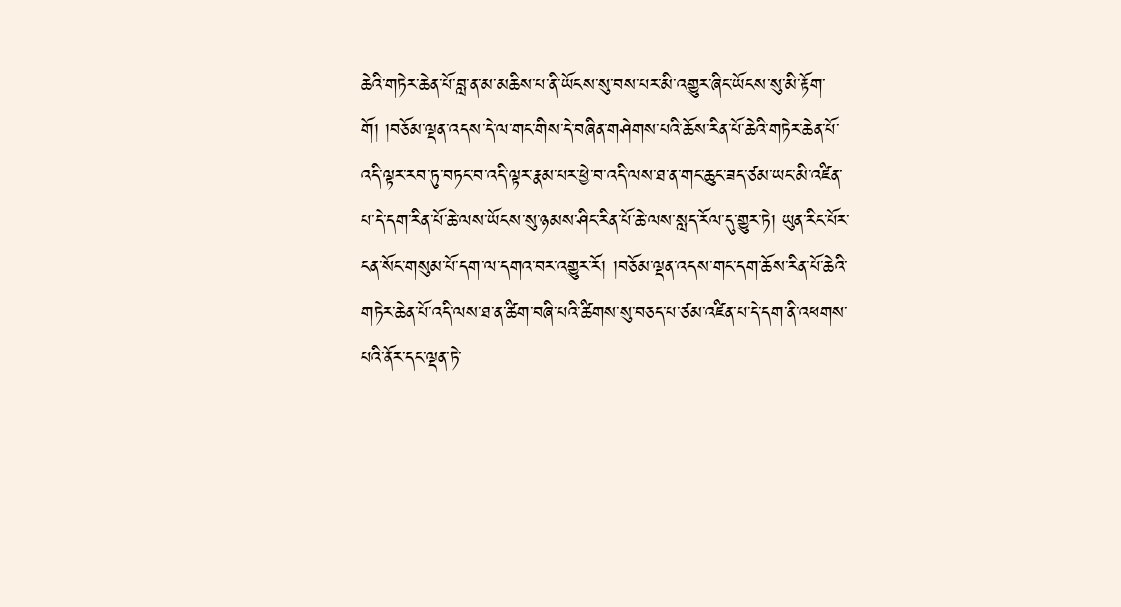ཆེའི་གཏེར་ཆེན་པོ་བླ་ན་མ་མཆིས་པ་ནི་ཡོངས་སུ་བས་པར་མི་འགྱུར་ཞིང་ཡོངས་སུ་མི་རྟོག་གོ། །བཅོམ་ལྡན་འདས་དེ་ལ་གང་གིས་དེ་བཞིན་གཤེགས་པའི་ཆོས་རིན་པོ་ཆེའི་གཏེར་ཆེན་པོ་འདི་ལྟར་རབ་ཏུ་བཏང་བ་འདི་ལྟར་རྣམ་པར་ཕྱེ་བ་འདི་ལས་ཐ་ན་གང་ཆུང་ཟད་ཙམ་ཡང་མི་འཛིན་པ་དེ་དག་རིན་པོ་ཆེ་ལས་ཡོངས་སུ་ཉམས་ཤིང་རིན་པོ་ཆེ་ལས་སླད་རོལ་དུ་གྱུར་ཏེ། ཡུན་རིང་པོར་ངན་སོང་གསུམ་པོ་དག་ལ་དགའ་བར་འགྱུར་རོ། །བཅོམ་ལྡན་འདས་གང་དག་ཆོས་རིན་པོ་ཆེའི་གཏེར་ཆེན་པོ་འདི་ལས་ཐ་ན་ཚིག་བཞི་པའི་ཚིགས་སུ་བཅད་པ་ཙམ་འཛིན་པ་དེ་དག་ནི་འཕགས་པའི་ནོར་དང་ལྡན་ཏེ་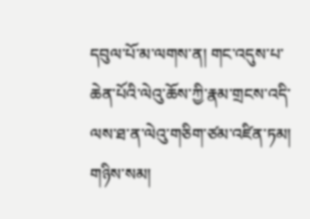དབུལ་པོ་མ་ལགས་ན། གང་འདུས་པ་ཆེན་པོའི་ལེའུ་ཆོས་ཀྱི་རྣམ་གྲངས་འདི་ལས་ཐ་ན་ལེའུ་གཅིག་ཙམ་འཛིན་ཏམ། གཉིས་སམ།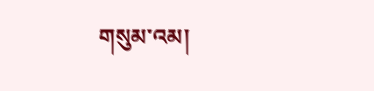གསུམ་འམ།